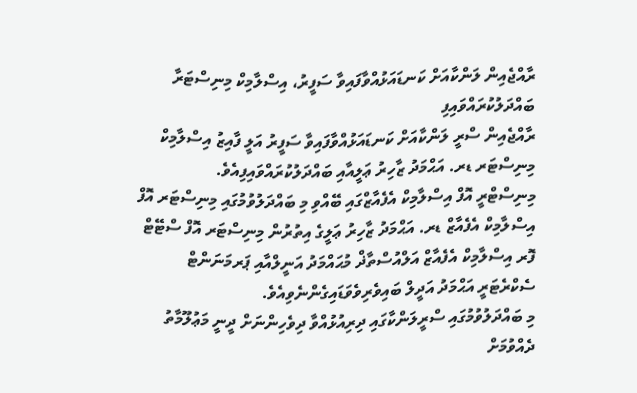ރާއްޖެއިން ލަންކާއަށް ކަނޑައަޅުއްވާފައިވާ ސަފީރު، އިސްލާމިކް މިނިސްޓަރާ ބައްދަލުކުރައްވައިފި
ރާއްޖެއިން ސްރީ ލަންކާއަށް ކަނޑައަޅުއްވާފައިވާ ސަފީރު އަލީ ފާއިޒު އިސްލާމިކް މިނިސްޓަރ ޑރ. އަޙްމަދު ޒާހިރު ޢަލީއާއި ބައްދަލުކުރައްވައިފިއެވެ.
މިނިސްޓްރީ އޮފް އިސްލާމިކް އެފެއާޒްގައި ބޭއްވި މި ބައްދަލުވުމުގައި މިނިސްޓަރ އޮފް އިސްލާމިކް އެފެއާޒް ޑރ. އަޙްމަދު ޒާހިރު ޢަލީގެ އިތުރުން މިނިސްޓަރ އޮފް ސްޓޭޓް ފޮރ އިސްލާމިކް އެފެއާޒް އަލްއުސްތާޛް މުޙައްމަދު އަނީލްއާއި ޕަރމަނަންޓް ސެކްރެޓަރީ އަޙްމަދު އަދީލް ބައިވެރިވެވަޑައިގެންނެވިއެވެ.
މި ބައްދަލުވުމުގައި ސްރީލަންކާގައި ދިރިއުޅުއްވާ ދިވެހިންނަށް ދީނީ މަޢުލޫމާތު ދެއްވުމަށް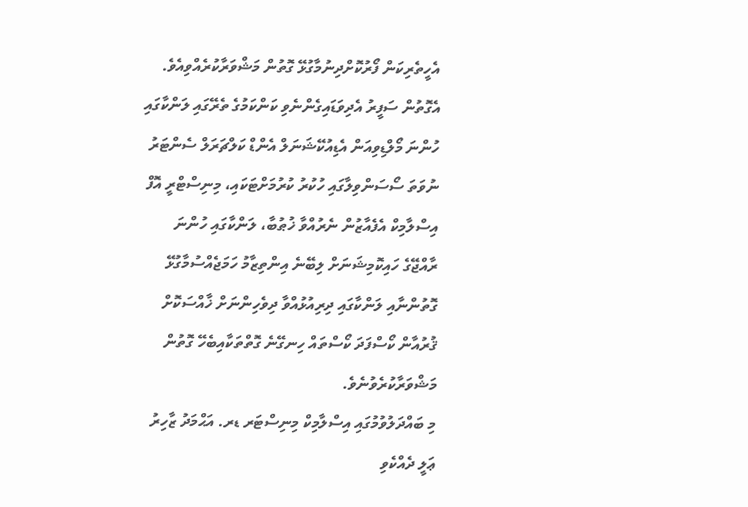އެހީތެރިކަން ފޯރުކޮށްދިނުމާގުޅޭ ގޮތުން މަޝްވަރާކުރެއްވިއެވެ.
އެގޮތުން ސަފީރު އެދިވަޑައިގެންނެވި ކަންކަމުގެ ތެރޭގައި ލަންކާގައި ހުންނަ މޯލްޑިވިއަން އެޑިއުކޭޝަނަލް އެންޑް ކަލްޗަރަލް ސެންޓަރު ނުވަތަ ސޯސަންވިލާގައި ހުކުރު ކުރުމަށްޓަކައި، މިނިސްޓްރީ އޮފް އިސްލާމިކް އެފެއާޒުން ނެރުއްވާ ޚުޠުބާ، ލަންކާގައި ހުންނަ ރާއްޖޭގެ ހައިކޮމިޝަނަށް ލިބޭނެ އިންތިޒާމު ހަމަޖެއްސުމާގުޅޭ ގޮތުންނާއި ލަންކާގައި ދިރިއުޅުއްވާ ދިވެހިންނަށް ޚާއްސަކޮށް ޤުރުއާން ކޯސްފަދަ ކޯސްތައް ހިނގޭނެ ގޮތްތަކާއިބެހޭ ގޮތުން މަޝްވަރާކުރެވުނެވެ.
މި ބައްދަލުވުމުގައި އިސްލާމިކް މިނިސްޓަރ ޑރ. އަޙްމަދު ޒާހިރު ޢަލީ ދެއްކެވި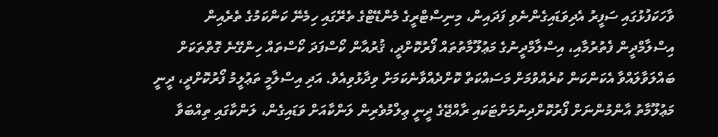ވާހަކަފުޅުގައި ސަފީރު އެދިވަޑައިގެންނެވި ފަދައިން، މިނިސްޓްރީގެ މެންޑޭޓްގެ ތެރޭގައި ހިމެނޭ ކަންކަމުގެ ތެރެއިން އިސްލާމްދީން ފެތުރުމާއި، އިސްލާމްދީނުގެ މަޢުލޫމާތުތައް ފޯރުކޮށްދީ، ޤުރުއާން ކޯސްފަދަ ކޯސްތައް ހިންގޭނެ ގޮތްތަކަށް ބައްލަވާލައްވާ އެކަންކަން ކުރެއްވުމަށް މަސައްކަތް ކޮށްދެއްވާނެކަމަށް ވިދާޅުވިއެވެ. އަދި އިސްލާމީ ތަޢުލީމު ފޯރުކޮށްދީ، ދީނީ މަޢުލޫމާތު އާންމުންނަށް ފޯރުކޮށްދިނުމަށްޓަކައި ރާއްޖޭގެ ދީނީ ޢިލްމުވެރިން ލަންކާއަށް ވަޑައިގެން، ލަންކާގައި ތިއްބަވާ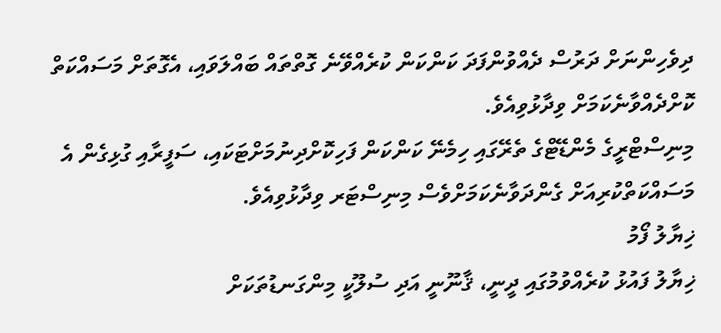ދިވެހިންނަށް ދަރުސް ދެއްވުންފަދަ ކަންކަން ކުރެއްވޭނެ ގޮތްތައް ބައްލަވައި، އެގޮތަށް މަސައްކަތް ކޮށްދެއްވާނެކަމަށް ވިދާޅުވިއެވެ.
މިނިސްޓްރީގެ މެންޑޭޓްގެ ތެރޭގައި ހިމެނޭ ކަންކަން ފަހިކޮށްދިނުމަށްޓަކައި، ސަފީރާއި ގުޅިގެން އެ މަސައްކަތްކުރިއަށް ގެންދަވާނެކަމަށްވެސް މިނިސްޓަރ ވިދާޅުވިއެވެ.
ޚިޔާލު ފޯމު
ޚިޔާލު ފައުޅު ކުރެއްވުމުގައި ދީނީ، ޤާނޫނީ އަދި ސުލޫކީ މިންގަނޑުތަކަށް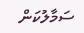ސަމާލުކަން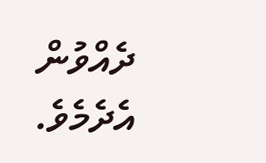ދެއްވުން އެދެމެވެ.